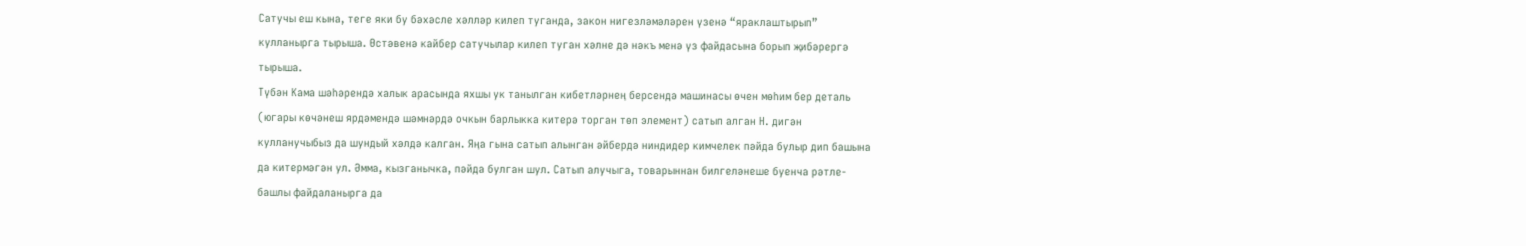Сатучы еш кына, теге яки бу бәхәсле хәлләр килеп туганда, закон нигезләмәләрен үзенә “яраклаштырып” кулланырга тырыша. Өстәвенә кайбер сатучылар килеп туган хәлне дә нәкъ менә үз файдасына борып җибәрергә тырыша.
Түбән Кама шәһәрендә халык арасында яхшы ук танылган кибетләрнең берсендә машинасы өчен мөһим бер деталь (югары көчәнеш ярдәмендә шәмнәрдә очкын барлыкка китерә торган төп элемент) сатып алган Н. дигән кулланучыбыз да шундый хәлдә калган. Яңа гына сатып алынган әйбердә ниндидер кимчелек пәйда булыр дип башына да китермәгән ул. Әмма, кызганычка, пәйда булган шул. Сатып алучыга, товарыннан билгеләнеше буенча рәтле-башлы файдаланырга да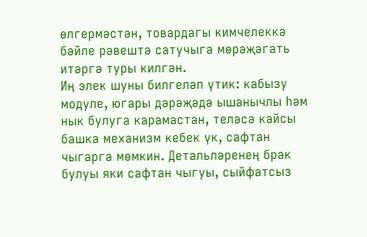өлгермәстән, товардагы кимчелеккә бәйле рәвештә сатучыга мөрәҗәгать итәргә туры килгән.
Иң элек шуны билгеләп үтик: кабызу модуле, югары дәрәҗәдә ышанычлы һәм нык булуга карамастан, теләсә кайсы башка механизм кебек үк, сафтан чыгарга мөмкин. Детальләренең брак булуы яки сафтан чыгуы, сыйфатсыз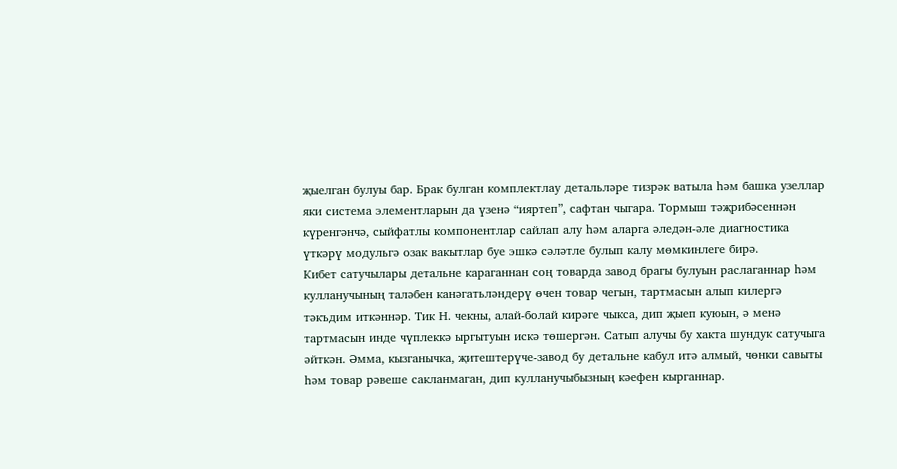җыелган булуы бар. Брак булган комплектлау детальләре тизрәк ватыла һәм башка узеллар яки система элементларын да үзенә “ияртеп”, сафтан чыгара. Тормыш тәҗрибәсеннән күренгәнчә, сыйфатлы компонентлар сайлап алу һәм аларга әледән-әле диагностика үткәрү модульгә озак вакытлар буе эшкә сәләтле булып калу мөмкинлеге бирә.
Кибет сатучылары детальне караганнан соң товарда завод брагы булуын раслаганнар һәм кулланучының таләбен канәгатьләндерү өчен товар чегын, тартмасын алып килергә тәкъдим иткәннәр. Тик Н. чекны, алай-болай кирәге чыкса, дип җыеп куюын, ә менә тартмасын инде чүплеккә ыргытуын искә төшергән. Сатып алучы бу хакта шундук сатучыга әйткән. Әмма, кызганычка, җитештерүче-завод бу детальне кабул итә алмый, чөнки савыты һәм товар рәвеше сакланмаган, дип кулланучыбызның кәефен кырганнар.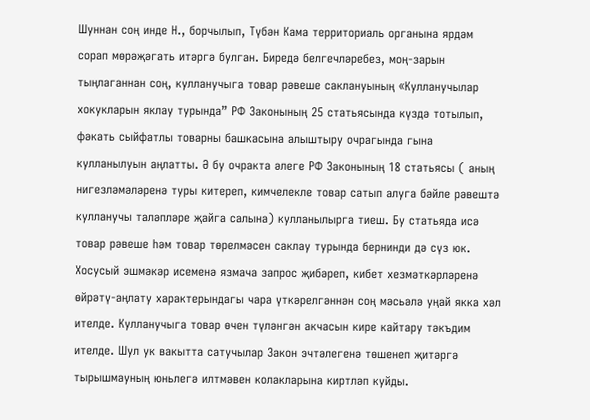Шуннан соң инде Н., борчылып, Түбән Кама территориаль органына ярдәм сорап мөрәҗәгать итәргә булган. Биредә белгечләребез, моң-зарын тыңлаганнан соң, кулланучыга товар рәвеше саклануының «Кулланучылар хокукларын яклау турында” РФ Законының 25 статьясында күздә тотылып, фәкать сыйфатлы товарны башкасына алыштыру очрагында гына кулланылуын аңлатты. Ә бу очракта әлеге РФ Законының 18 статьясы ( аның нигезләмәләренә туры китереп, кимчелекле товар сатып алуга бәйле рәвештә кулланучы таләпләре җайга салына) кулланылырга тиеш. Бу статьяда исә товар рәвеше һәм товар төрелмәсен саклау турында бернинди дә сүз юк.
Хосусый эшмәкәр исеменә язмача запрос җибәреп, кибет хезмәткәрләренә өйрәтү-аңлату характерындагы чара үткәрелгәннән соң мәсьәлә уңай якка хәл ителде. Кулланучыга товар өчен түләнгән акчасын кире кайтару тәкъдим ителде. Шул ук вакытта сатучылар Закон эчтәлегенә төшенеп җитәргә тырышмауның юньлегә илтмәвен колакларына киртләп куйды.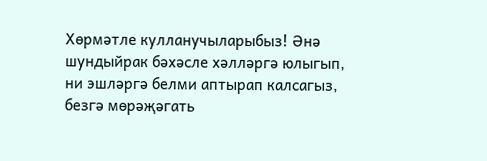Хөрмәтле кулланучыларыбыз! Әнә шундыйрак бәхәсле хәлләргә юлыгып, ни эшләргә белми аптырап калсагыз, безгә мөрәҗәгать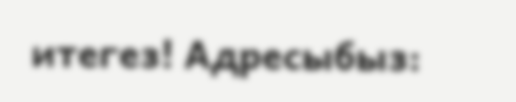итегез! Адресыбыз: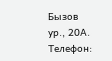Бызов ур., 20А. Телефон: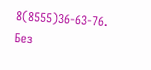8(8555)36-63-76.
Без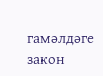гамәлдәге закон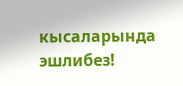кысаларында эшлибез!